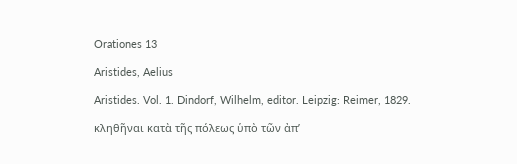Orationes 13

Aristides, Aelius

Aristides. Vol. 1. Dindorf, Wilhelm, editor. Leipzig: Reimer, 1829.

κληθῆναι κατὰ τῆς πόλεως ὑπὸ τῶν ἀπʼ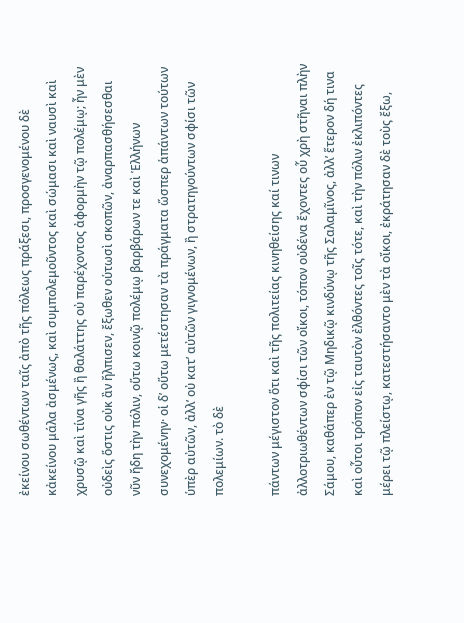ἐκείνου σωθέντων ταῖς ἀπὸ τῆς πόλεως πράξεσι, προσγενομένου δὲ κἀκείνου μάλα ἀσμένως, καὶ συμπολεμοῦντος καὶ σώμασι καὶ ναυσὶ καὶ χρυσῷ καὶ τίνα γῆς ἢ θαλάττης οὐ παρέχοντος ἀφορμὴν τῷ πολέμῳ; ἦν μὲν οὐδεὶς ὅστις οὐκ ἂν ἤλπισεν, ἔξωθεν οὑτωσὶ σκοπῶν, ἀναρπασθήσεσθαι νῦν ἤδη τὴν πόλιν, οὕτω κοινῷ πολέμῳ βαρβάρων τε καὶ Ἑλλήνων συνεχομένην· οἱ δʼ οὕτω μετέστησαν τὰ πράγματα ὥσπερ ἁπάντων τούτων ὑπὲρ αὐτῶν, ἀλλʼ οὐ κατʼ αὐτῶν γιγνομένων, ἢ στρατηγούντων σφίσι τῶν πολεμίων. τὸ δὲ

πάντων μέγιστον ὅτι καὶ τῆς πολιτείας κινηθείσης καί τινων ἀλλοτριωθέντων σφίσι τῶν οἴκοι, τόπον οὐδένα ἔχοντες οὗ χρὴ στῆναι πλὴν Σάμου, καθάπερ ἐν τῷ Μηδικῷ κινδύνῳ τῆς Σαλαμῖνος, ἀλλʼ ἕτερον δή τινα καὶ οὗτοι τρόπον εἰς ταυτὸν ἐλθόντες τοῖς τότε, καὶ τὴν πόλιν ἐκλιπόντες μέρει τῷ πλείστῳ, κατεστήσαντο μὲν τὰ οἴκοι, ἐκράτησαν δὲ τοὺς ἔξω,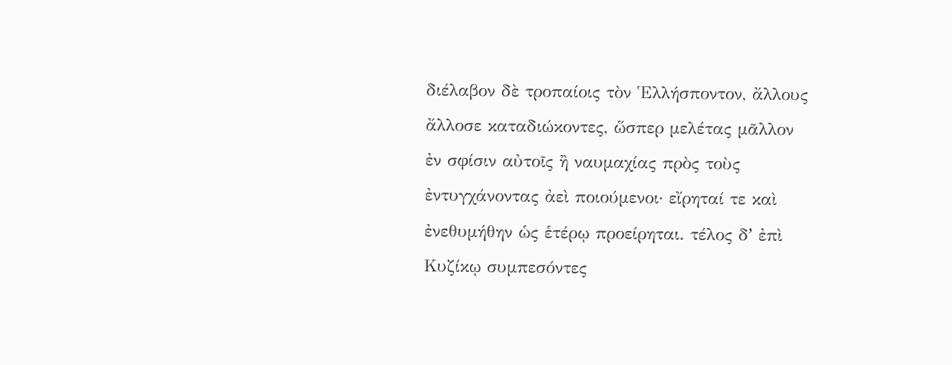διέλαβον δὲ τροπαίοις τὸν Ἑλλήσποντον, ἄλλους ἄλλοσε καταδιώκοντες, ὥσπερ μελέτας μᾶλλον ἐν σφίσιν αὐτοῖς ἢ ναυμαχίας πρὸς τοὺς ἐντυγχάνοντας ἀεὶ ποιούμενοι· εἴρηταί τε καὶ ἐνεθυμήθην ὡς ἑτέρῳ προείρηται. τέλος δʼ ἐπὶ Κυζίκῳ συμπεσόντες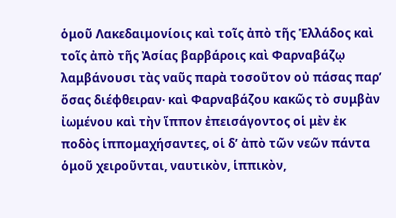ὁμοῦ Λακεδαιμονίοις καὶ τοῖς ἀπὸ τῆς Ἑλλάδος καὶ τοῖς ἀπὸ τῆς Ἀσίας βαρβάροις καὶ Φαρναβάζῳ λαμβάνουσι τὰς ναῦς παρὰ τοσοῦτον οὐ πάσας παρʼ ὅσας διέφθειραν· καὶ Φαρναβάζου κακῶς τὸ συμβὰν ἰωμένου καὶ τὴν ἵππον ἐπεισάγοντος οἱ μὲν ἐκ ποδὸς ἱππομαχήσαντες, οἱ δʼ ἀπὸ τῶν νεῶν πάντα ὁμοῦ χειροῦνται, ναυτικὸν, ἱππικὸν,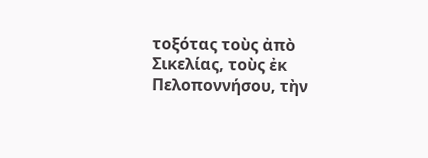τοξότας τοὺς ἀπὸ Σικελίας, τοὺς ἐκ Πελοποννήσου, τὴν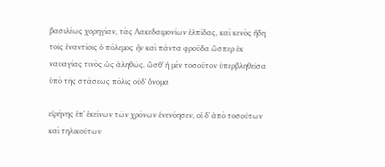βασιλέως χορηγίαν, τὰς Λακεδαιμονίων ἐλπίδας, καὶ κενὸς ἤδη τοῖς ἐναντίοις ὁ πόλεμος ἦν καὶ πάντα φροῦδα ὥσπερ ἐκ ναυαγίας τινὸς ὡς ἀληθῶς. ὥσθʼ ἡ μὲν τοσοῦτον ὑπερβληθεῖσα ὑπὸ τῆς στάσεως πόλις οὐδʼ ὄνομα

εἰρήνης ἐπʼ ἐκείνων τῶν χρόνων ἐνενόησεν, οἱ δʼ ἀπὸ τοσούτων καὶ τηλικούτων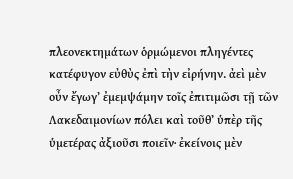πλεονεκτημάτων ὁρμώμενοι πληγέντες κατέφυγον εὐθὺς ἐπὶ τὴν εἰρήνην. ἀεὶ μὲν οὖν ἔγωγʼ ἐμεμψάμην τοῖς ἐπιτιμῶσι τῇ τῶν Λακεδαιμονίων πόλει καὶ τοῦθʼ ὑπὲρ τῆς ὑμετέρας ἀξιοῦσι ποιεῖν· ἐκείνοις μὲν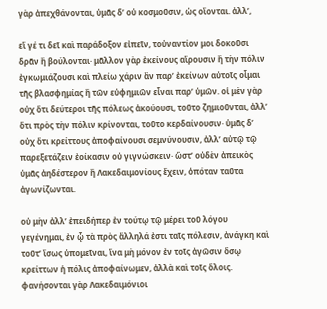γὰρ ἀπεχθάνονται, ὑμᾶς δʼ οὐ κοσμοῦσιν, ὡς οἴονται. ἀλλʼ,

εἴ γέ τι δεῖ καὶ παράδοξον εἰπεῖν, τοὐναντίον μοι δοκοῦσι δρᾶν ἢ βούλονται· μᾶλλον γὰρ ἐκείνους αἴρουσιν ἢ τὴν πόλιν ἐγκωμιάζουσι καὶ πλείω χάριν ἂν παρʼ ἐκείνων αὐτοῖς οἶμαι τῆς βλασφημίας ἢ τῶν εὐφημιῶν εἶναι παρʼ ὑμῶν. οἱ μὲν γὰρ οὐχ ὅτι δεύτεροι τῆς πόλεως ἀκούουσι, τοῦτο ζημιοῦνται, ἀλλʼ ὅτι πρὸς τὴν πόλιν κρίνονται, τοῦτο κερδαίνουσιν· ὑμᾶς δʼ οὐχ ὅτι κρείττους ἀποφαίνουσι σεμνύνουσιν, ἀλλʼ αὐτῷ τῷ παρεξετάζειν ἐοίκασιν οὐ γιγνώσκειν· ὥστʼ οὐδὲν ἀπεικὸς ὑμᾶς ἀηδέστερον ἢ Λακεδαιμονίους ἔχειν, ὁπόταν ταῦτα ἀγωνίζωνται.

οὐ μὴν ἀλλʼ ἐπειδήπερ ἐν τούτῳ τῷ μέρει τοῦ λόγου γεγένημαι, ἐν ᾧ τὰ πρὸς ἄλληλά ἐστι ταῖς πόλεσιν, ἀνάγκη καὶ τοῦτʼ ἴσως ὑπομεῖναι, ἵνα μὴ μόνον ἐν τοῖς ἀγῶσιν ὅσῳ κρείττων ἡ πόλις ἀποφαίνωμεν, ἀλλὰ καὶ τοῖς ὅλοις. φανήσονται γὰρ Λακεδαιμόνιοι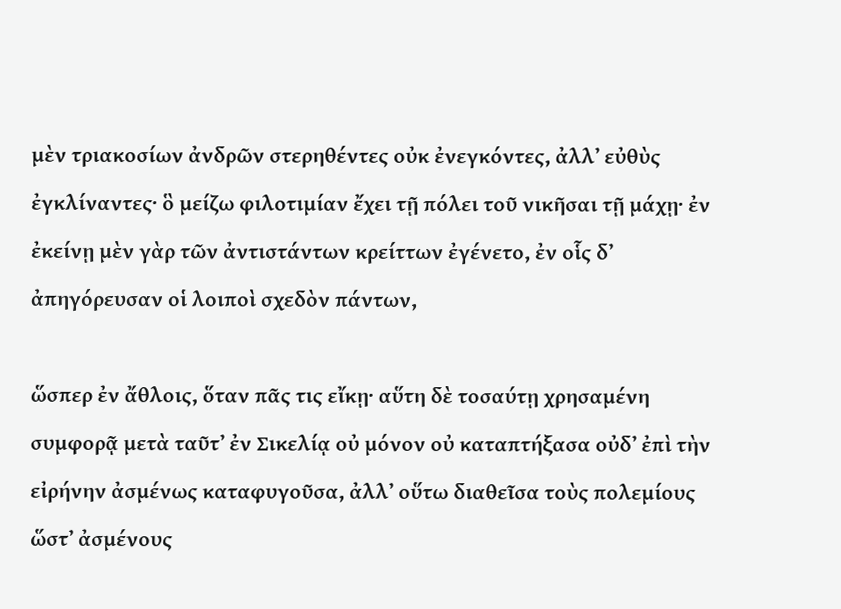μὲν τριακοσίων ἀνδρῶν στερηθέντες οὐκ ἐνεγκόντες, ἀλλʼ εὐθὺς ἐγκλίναντες· ὃ μείζω φιλοτιμίαν ἔχει τῇ πόλει τοῦ νικῆσαι τῇ μάχῃ· ἐν ἐκείνῃ μὲν γὰρ τῶν ἀντιστάντων κρείττων ἐγένετο, ἐν οἷς δʼ ἀπηγόρευσαν οἱ λοιποὶ σχεδὸν πάντων,

ὥσπερ ἐν ἄθλοις, ὅταν πᾶς τις εἴκῃ· αὕτη δὲ τοσαύτῃ χρησαμένη συμφορᾷ μετὰ ταῦτʼ ἐν Σικελίᾳ οὐ μόνον οὐ καταπτήξασα οὐδʼ ἐπὶ τὴν εἰρήνην ἀσμένως καταφυγοῦσα, ἀλλʼ οὕτω διαθεῖσα τοὺς πολεμίους ὥστʼ ἀσμένους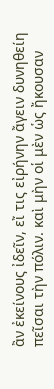ἂν ἐκείνους ἰδεῖν, εἴ τις εἰρήνην ἄγειν δυνηθείη πεῖσαι τὴν πόλιν. καὶ μὴν οἱ μὲν ὡς ἤκουσαν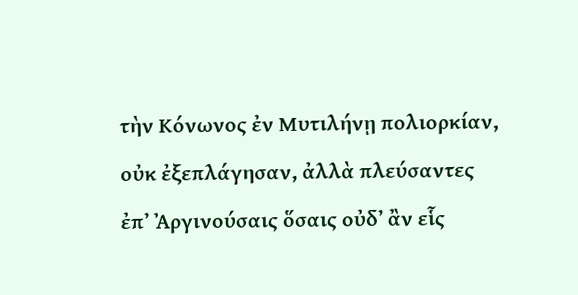τὴν Κόνωνος ἐν Μυτιλήνῃ πολιορκίαν, οὐκ ἐξεπλάγησαν, ἀλλὰ πλεύσαντες ἐπʼ Ἀργινούσαις ὅσαις οὐδʼ ἂν εἷς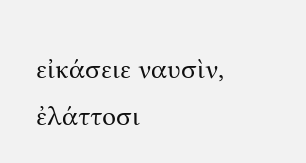εἰκάσειε ναυσὶν, ἐλάττοσι